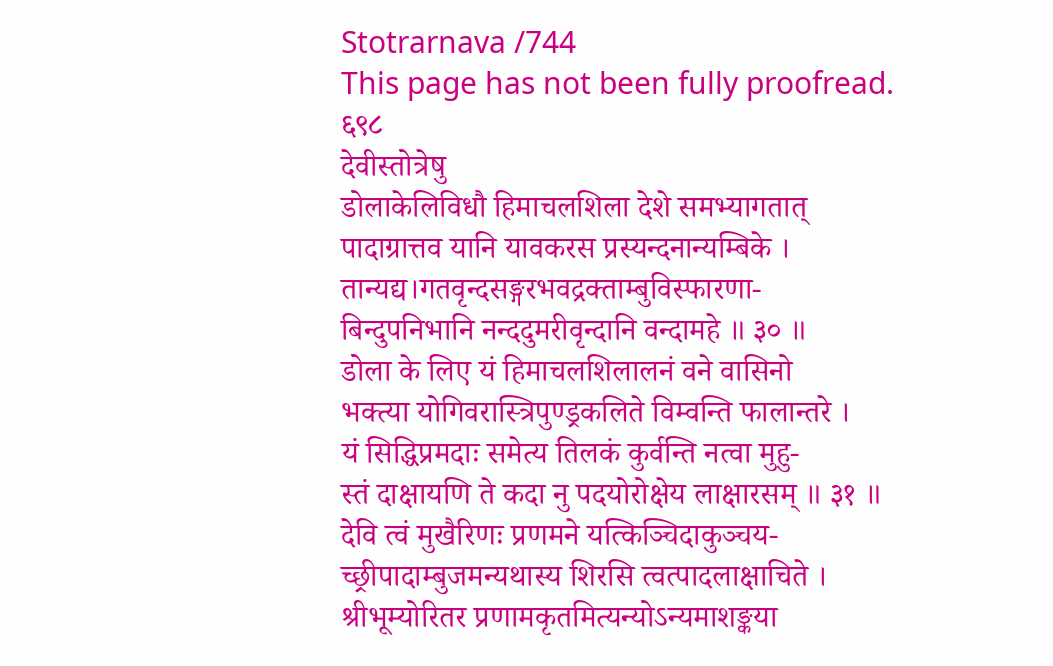Stotrarnava /744
This page has not been fully proofread.
६९८
देवीस्तोत्रेषु
डोलाकेलिविधौ हिमाचलशिला देशे समभ्यागतात्
पादाग्रात्तव यानि यावकरस प्रस्यन्दनान्यम्बिके ।
तान्यद्य।गतवृन्दसङ्गरभवद्रक्ताम्बुविस्फारणा-
बिन्दुपनिभानि नन्ददुमरीवृन्दानि वन्दामहे ॥ ३० ॥
डोला के लिए यं हिमाचलशिलालनं वने वासिनो
भक्त्या योगिवरास्त्रिपुण्ड्रकलिते विम्वन्ति फालान्तरे ।
यं सिद्धिप्रमदाः समेत्य तिलकं कुर्वन्ति नत्वा मुहु-
स्तं दाक्षायणि ते कदा नु पदयोरोक्षेय लाक्षारसम् ॥ ३१ ॥
देवि त्वं मुखैरिणः प्रणमने यत्किञ्चिदाकुञ्चय-
च्छ्रीपादाम्बुजमन्यथास्य शिरसि त्वत्पादलाक्षाचिते ।
श्रीभूम्योरितर प्रणामकृतमित्यन्योऽन्यमाशङ्कया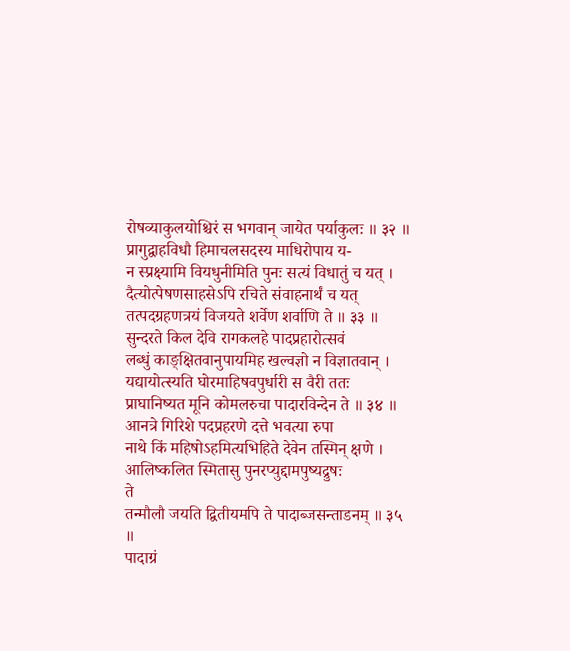रोषव्याकुलयोश्चिरं स भगवान् जायेत पर्याकुलः ॥ ३२ ॥
प्रागुद्वाहविधौ हिमाचलसदस्य माधिरोपाय य-
न स्प्रक्ष्यामि वियधुनीमिति पुनः सत्यं विधातुं च यत् ।
दैत्योत्पेषणसाहसेऽपि रचिते संवाहनार्थं च यत्
तत्पदग्रहणत्रयं विजयते शर्वेण शर्वाणि ते ॥ ३३ ॥
सुन्दरते किल देवि रागकलहे पादप्रहारोत्सवं
लब्धुं काङ्क्षितवानुपायमिह खल्वज्ञो न विज्ञातवान् ।
यद्यायोत्स्यति घोरमाहिषवपुर्धारी स वैरी ततः
प्राघानिष्यत मूनि कोमलरुचा पादारविन्देन ते ॥ ३४ ॥
आनत्रे गिरिशे पदप्रहरणे दत्ते भवत्या रुपा
नाथे किं महिषोऽहमित्यभिहिते देवेन तस्मिन् क्षणे ।
आलिष्कलित स्मितासु पुनरप्युद्दामपुष्यद्रुषः
ते
तन्मौलौ जयति द्वितीयमपि ते पादाब्जसन्ताडनम् ॥ ३५ ॥
पादाग्रं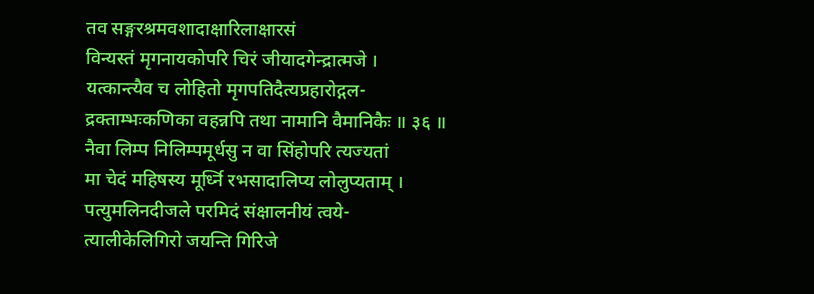तव सङ्गरश्रमवशादाक्षारिलाक्षारसं
विन्यस्तं मृगनायकोपरि चिरं जीयादगेन्द्रात्मजे ।
यत्कान्त्यैव च लोहितो मृगपतिदैत्यप्रहारोद्गल-
द्रक्ताम्भःकणिका वहन्नपि तथा नामानि वैमानिकैः ॥ ३६ ॥
नैवा लिम्प निलिम्पमूर्धसु न वा सिंहोपरि त्यज्यतां
मा चेदं महिषस्य मूर्ध्नि रभसादालिप्य लोलुप्यताम् ।
पत्युमलिनदीजले परमिदं संक्षालनीयं त्वये-
त्यालीकेलिगिरो जयन्ति गिरिजे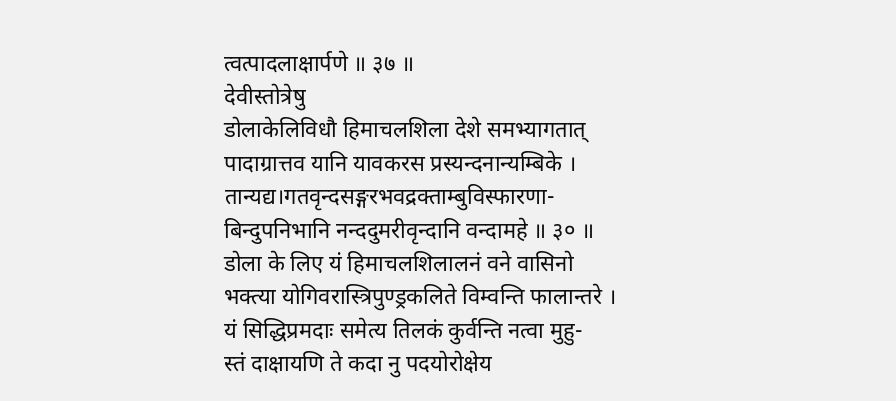त्वत्पादलाक्षार्पणे ॥ ३७ ॥
देवीस्तोत्रेषु
डोलाकेलिविधौ हिमाचलशिला देशे समभ्यागतात्
पादाग्रात्तव यानि यावकरस प्रस्यन्दनान्यम्बिके ।
तान्यद्य।गतवृन्दसङ्गरभवद्रक्ताम्बुविस्फारणा-
बिन्दुपनिभानि नन्ददुमरीवृन्दानि वन्दामहे ॥ ३० ॥
डोला के लिए यं हिमाचलशिलालनं वने वासिनो
भक्त्या योगिवरास्त्रिपुण्ड्रकलिते विम्वन्ति फालान्तरे ।
यं सिद्धिप्रमदाः समेत्य तिलकं कुर्वन्ति नत्वा मुहु-
स्तं दाक्षायणि ते कदा नु पदयोरोक्षेय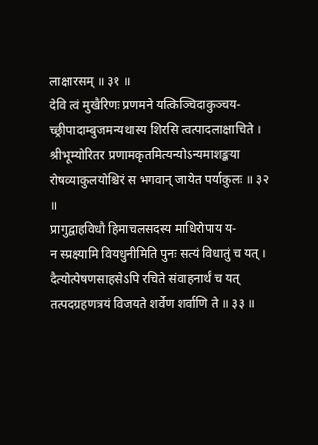लाक्षारसम् ॥ ३१ ॥
देवि त्वं मुखैरिणः प्रणमने यत्किञ्चिदाकुञ्चय-
च्छ्रीपादाम्बुजमन्यथास्य शिरसि त्वत्पादलाक्षाचिते ।
श्रीभूम्योरितर प्रणामकृतमित्यन्योऽन्यमाशङ्कया
रोषव्याकुलयोश्चिरं स भगवान् जायेत पर्याकुलः ॥ ३२ ॥
प्रागुद्वाहविधौ हिमाचलसदस्य माधिरोपाय य-
न स्प्रक्ष्यामि वियधुनीमिति पुनः सत्यं विधातुं च यत् ।
दैत्योत्पेषणसाहसेऽपि रचिते संवाहनार्थं च यत्
तत्पदग्रहणत्रयं विजयते शर्वेण शर्वाणि ते ॥ ३३ ॥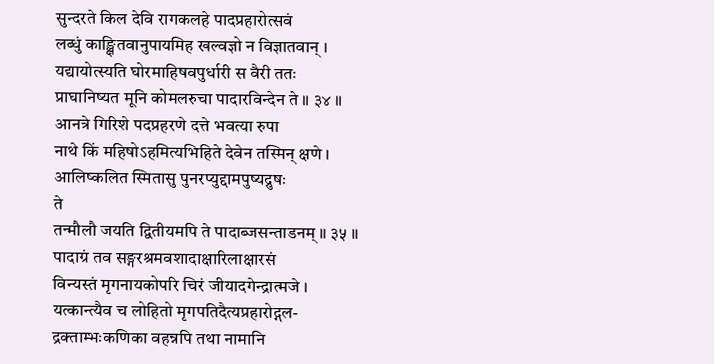सुन्दरते किल देवि रागकलहे पादप्रहारोत्सवं
लब्धुं काङ्क्षितवानुपायमिह खल्वज्ञो न विज्ञातवान् ।
यद्यायोत्स्यति घोरमाहिषवपुर्धारी स वैरी ततः
प्राघानिष्यत मूनि कोमलरुचा पादारविन्देन ते ॥ ३४ ॥
आनत्रे गिरिशे पदप्रहरणे दत्ते भवत्या रुपा
नाथे किं महिषोऽहमित्यभिहिते देवेन तस्मिन् क्षणे ।
आलिष्कलित स्मितासु पुनरप्युद्दामपुष्यद्रुषः
ते
तन्मौलौ जयति द्वितीयमपि ते पादाब्जसन्ताडनम् ॥ ३५ ॥
पादाग्रं तव सङ्गरश्रमवशादाक्षारिलाक्षारसं
विन्यस्तं मृगनायकोपरि चिरं जीयादगेन्द्रात्मजे ।
यत्कान्त्यैव च लोहितो मृगपतिदैत्यप्रहारोद्गल-
द्रक्ताम्भःकणिका वहन्नपि तथा नामानि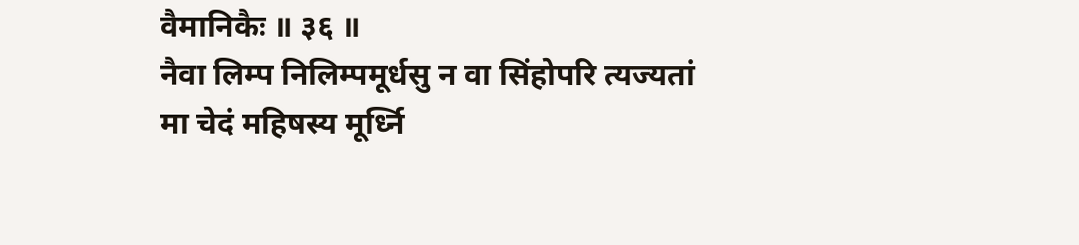वैमानिकैः ॥ ३६ ॥
नैवा लिम्प निलिम्पमूर्धसु न वा सिंहोपरि त्यज्यतां
मा चेदं महिषस्य मूर्ध्नि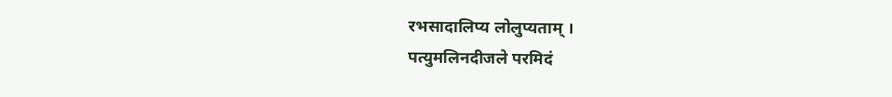रभसादालिप्य लोलुप्यताम् ।
पत्युमलिनदीजले परमिदं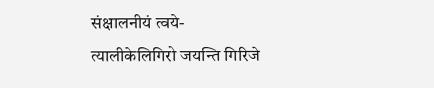संक्षालनीयं त्वये-
त्यालीकेलिगिरो जयन्ति गिरिजे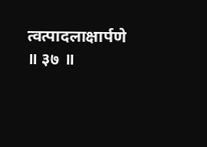त्वत्पादलाक्षार्पणे ॥ ३७ ॥